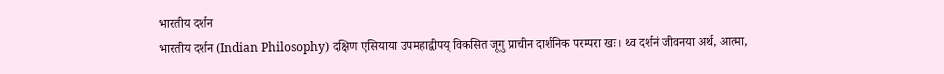भारतीय दर्शन
भारतीय दर्शन (Indian Philosophy) दक्षिण एसियाया उपमहाद्वीपय् विकसित जूगु प्राचीन दार्शनिक परम्परा खः। थ्व दर्शनं जीवनया अर्थ, आत्मा,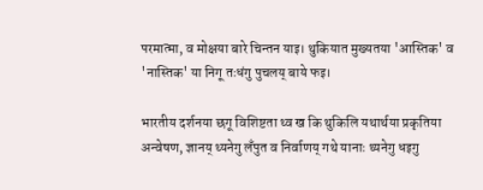परमात्मा, व मोक्षया बारे चिन्तन याइ। थुकियात मुख्यतया 'आस्तिक' व 'नास्तिक' या निगू तःधंगु पुचलय् बाये फइ।

भारतीय दर्शनया छगू विशिष्टता थ्व ख कि थुकिलि यथार्थया प्रकृतिया अन्वेषण, ज्ञानय् थ्यनेगु लँपुत व निर्वाणय् गथे यानाः थ्यनेगु धइगु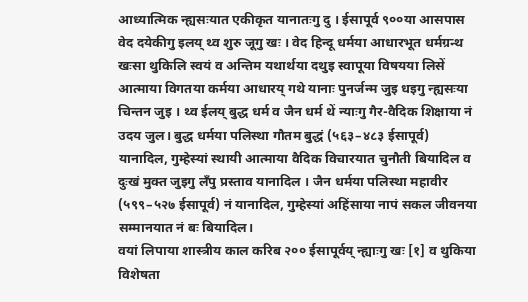आध्यात्मिक न्ह्यसःयात एकीकृत यानातःगु दु । ईसापूर्व ९००या आसपास वेद दयेकीगु इलय् थ्व शुरु जूगु खः । वेद हिन्दू धर्मया आधारभूत धर्मग्रन्थ खःसा थुकिलि स्वयं व अन्तिम यथार्थया दथुइ स्वापूया विषयया लिसें आत्माया विगतया कर्मया आधारय् गथे यानाः पुनर्जन्म जुइ धइगु न्ह्यसःया चिन्तन जुइ । थ्व ईलय् बुद्ध धर्म व जैन धर्म थें न्याःगु गैर-वैदिक शिक्षाया नं उदय जुल। बुद्ध धर्मया पलिस्था गौतम बुद्धं (५६३–४८३ ईसापूर्व) यानादिल, गुम्हेस्यां स्थायी आत्माया वैदिक विचारयात चुनौती बियादिल व दुःखं मुक्त जुइगु लँपु प्रस्ताव यानादिल । जैन धर्मया पलिस्था महावीर (५९९–५२७ ईसापूर्व) नं यानादिल, गुम्हेस्यां अहिंसाया नापं सकल जीवनया सम्मानयात नं बः बियादिल।
वयां लिपाया शास्त्रीय काल करिब २०० ईसापूर्वय् न्ह्याःगु खः [१] व थुकिया विशेषता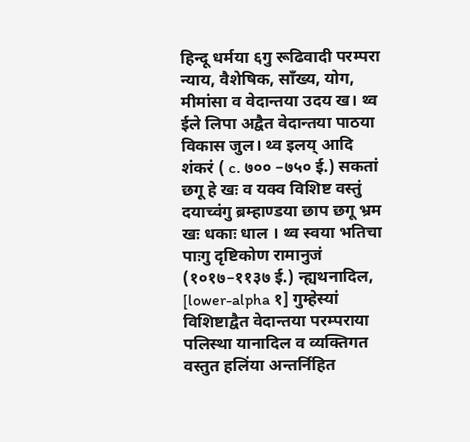हिन्दू धर्मया ६गु रूढिवादी परम्परा न्याय, वैशेषिक, साँख्य, योग, मीमांसा व वेदान्तया उदय ख। थ्व ईले लिपा अद्वैत वेदान्तया पाठया विकास जुल। थ्व इलय् आदि शंकरं ( c. ७०० –७५० ई.) सकतां छगू हे खः व यक्व विशिष्ट वस्तुं दयाच्वंगु ब्रम्हाण्डया छाप छगू भ्रम खः धकाः धाल । थ्व स्वया भतिचा पाःगु दृष्टिकोण रामानुजं (१०१७–११३७ ई.) न्ह्यथनादिल, [lower-alpha १] गुम्हेस्यां विशिष्टाद्वैत वेदान्तया परम्पराया पलिस्था यानादिल व व्यक्तिगत वस्तुत हलिंया अन्तर्निहित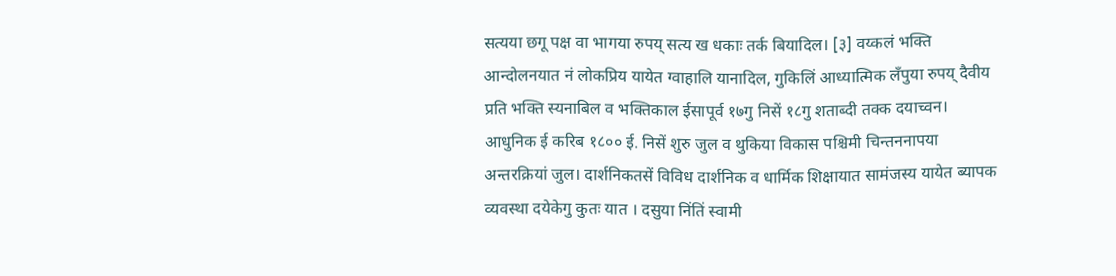सत्यया छगू पक्ष वा भागया रुपय् सत्य ख धकाः तर्क बियादिल। [३] वय्कलं भक्ति आन्दोलनयात नं लोकप्रिय यायेत ग्वाहालि यानादिल, गुकिलिं आध्यात्मिक लँपुया रुपय् दैवीय प्रति भक्ति स्यनाबिल व भक्तिकाल ईसापूर्व १७गु निसें १८गु शताब्दी तक्क दयाच्वन। आधुनिक ई करिब १८०० ई. निसें शुरु जुल व थुकिया विकास पश्चिमी चिन्तननापया अन्तरक्रियां जुल। दार्शनिकतसें विविध दार्शनिक व धार्मिक शिक्षायात सामंजस्य यायेत ब्यापक व्यवस्था दयेकेगु कुतः यात । दसुया निंतिं स्वामी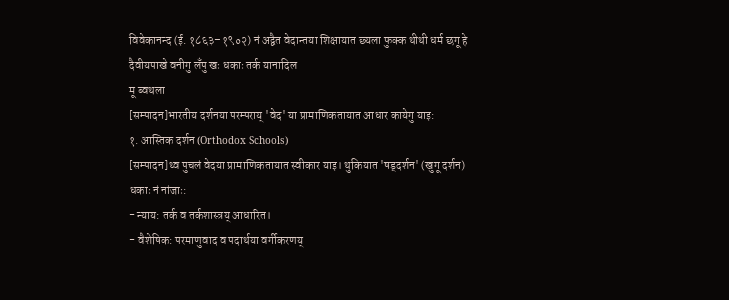विवेकानन्द (ई. १८६३–१९०२) नं अद्वैत वेदान्तया शिक्षायात छ्यला फुक्क थीथी धर्म छगू हे दैवीयपाखे वनीगु लँपु खः धकाः तर्क यानादिल
मू ब्वथला
[सम्पादन]भारतीय दर्शनया परम्पराय् 'वेद' या प्रामाणिकतायात आधार कायेगु याइ:
१. आस्तिक दर्शन (Orthodox Schools)
[सम्पादन]थ्व पुचलं वेदया प्रामाणिकतायात स्वीकार याइ। थुकियात 'षड्दर्शन' (खुगू दर्शन) धकाः नं नांजाः:
- न्याय: तर्क व तर्कशास्त्रय् आधारित।
- वैशेषिक: परमाणुवाद व पदार्थया वर्गीकरणय्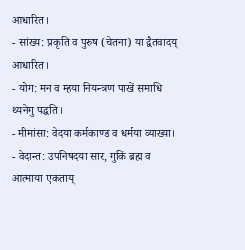आधारित।
- सांख्य: प्रकृति व पुरुष (चेतना) या द्वैतवादय् आधारित।
- योग: मन व म्हया नियन्त्रण पाखें समाधि थ्यनेगु पद्धति।
- मीमांसा: वेदया कर्मकाण्ड व धर्मया व्याख्या।
- वेदान्त: उपनिषदया सार, गुकिं ब्रह्म व आत्माया एकताय्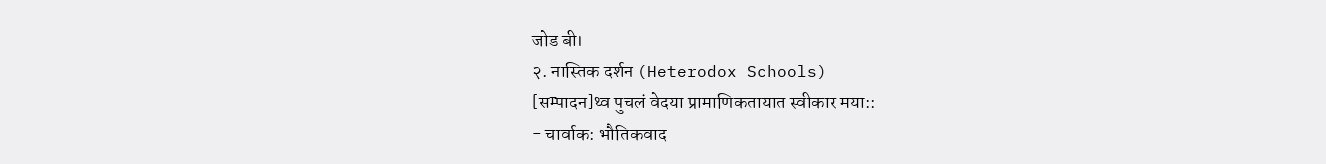जोड बी।
२. नास्तिक दर्शन (Heterodox Schools)
[सम्पादन]थ्व पुचलं वेदया प्रामाणिकतायात स्वीकार मया::
- चार्वाक: भौतिकवाद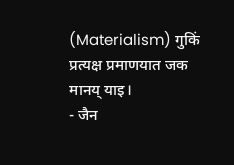(Materialism) गुकिं प्रत्यक्ष प्रमाणयात जक मानय् याइ।
- जैन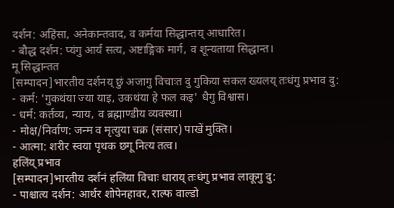दर्शन: अहिंसा, अनेकान्तवाद, व कर्मया सिद्धान्तय् आधारित।
- बौद्ध दर्शन: प्यंगु आर्य सत्य, अष्टाङ्गिक मार्ग, व शून्यताया सिद्धान्त।
मू सिद्धान्तत
[सम्पादन]भारतीय दर्शनय् छुं अजागु विचाःत दु गुकिया सकल ख्यलय् तःधंगु प्रभाव दु:
- कर्म: 'गुकथंया ज्या याइ, उकथंया हे फल कइ' धैगु विश्वास।
- धर्म: कर्तव्य, न्याय, व ब्रह्माण्डीय व्यवस्था।
- मोक्ष/निर्वाण: जन्म व मृत्युया चक्र (संसार) पाखें मुक्ति।
- आत्मा: शरीर स्वया पृथक छगू नित्य तत्व।
हलिंय् प्रभाव
[सम्पादन]भारतीय दर्शनं हलिंया विचाः धाराय् तःधंगु प्रभाव लाकूगु दु:
- पाश्चात्य दर्शन: आर्थर शोपेनहावर, राल्फ वाल्डो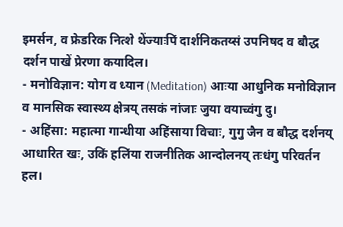इमर्सन, व फ्रेडरिक नित्शे थेंज्याःपिं दार्शनिकतय्सं उपनिषद व बौद्ध दर्शन पाखें प्रेरणा कयादिल।
- मनोविज्ञान: योग व ध्यान (Meditation) आःया आधुनिक मनोविज्ञान व मानसिक स्वास्थ्य क्षेत्रय् तसकं नांजाः जुया वयाच्वंगु दु।
- अहिंसा: महात्मा गान्धीया अहिंसाया विचाः, गुगु जैन व बौद्ध दर्शनय् आधारित खः, उकिं हलिंया राजनीतिक आन्दोलनय् तःधंगु परिवर्तन हल।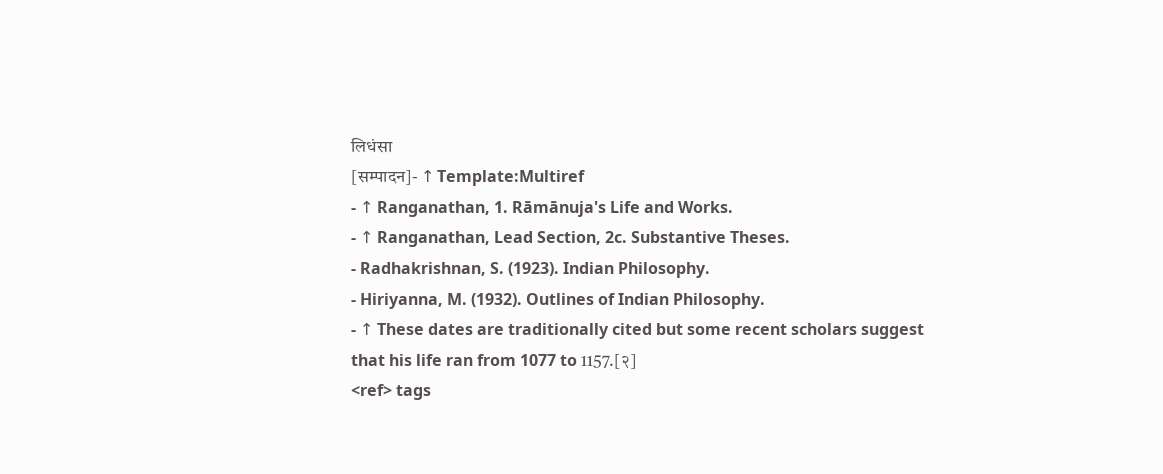लिधंसा
[सम्पादन]- ↑ Template:Multiref
- ↑ Ranganathan, 1. Rāmānuja's Life and Works.
- ↑ Ranganathan, Lead Section, 2c. Substantive Theses.
- Radhakrishnan, S. (1923). Indian Philosophy.
- Hiriyanna, M. (1932). Outlines of Indian Philosophy.
- ↑ These dates are traditionally cited but some recent scholars suggest that his life ran from 1077 to 1157.[२]
<ref> tags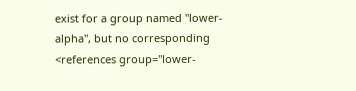exist for a group named "lower-alpha", but no corresponding <references group="lower-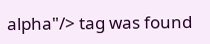alpha"/> tag was found